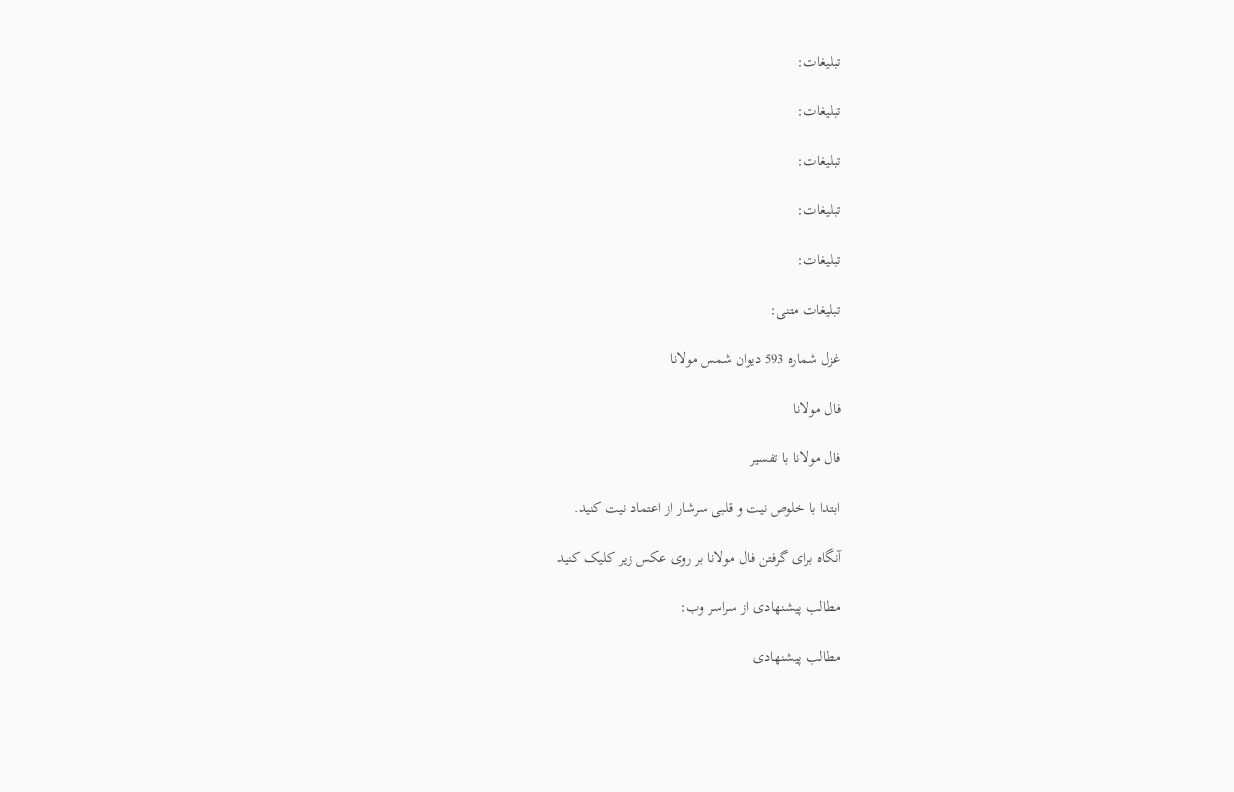تبلیغات:

تبلیغات:

تبلیغات:

تبلیغات:

تبلیغات:

تبلیغات متنی:

غزل شماره 593 دیوان شمس مولانا

فال مولانا

فال مولانا با تفسیر

ابتدا با خلوص نیت و قلبی سرشار از اعتماد نیت کنید.

آنگاه برای گرفتن فال مولانا بر روی عکس زیر کلیک کنید

مطالب پیشنهادی از سراسر وب:

مطالب پیشنهادی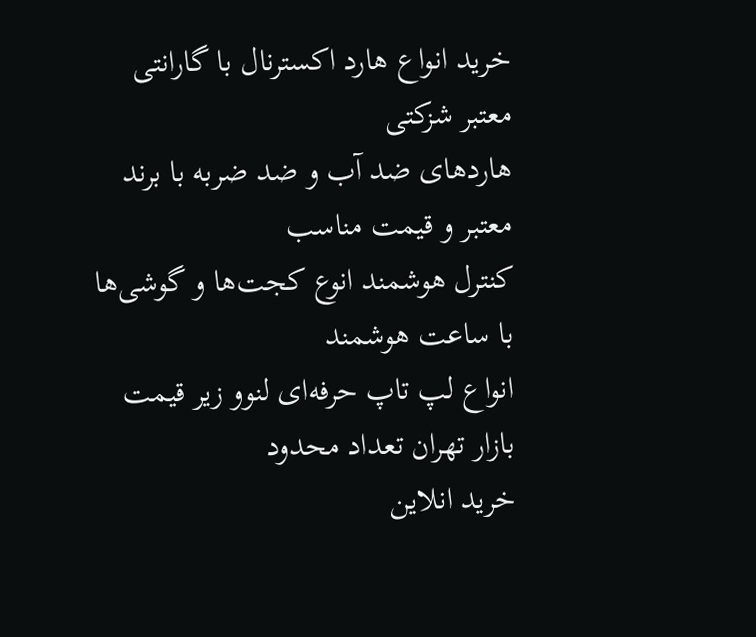خرید انواع هارد اکسترنال با گارانتی معتبر شزکتی
هارد‌های ضد آب و ضد ضربه با برند معتبر و قیمت مناسب
کنترل هوشمند انوع کجت‌ها و گوشی‌ها با ساعت هوشمند
انواع لپ تاپ حرفه‌ای لنوو زیر قیمت بازار تهران تعداد محدود
خرید انلاین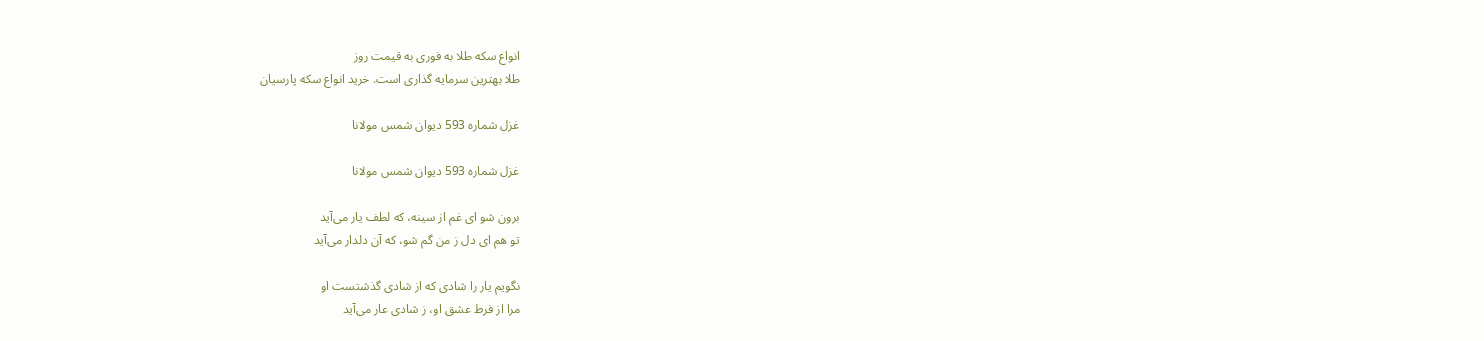انواع سکه طلا به فوری به قیمت روز
طلا بهترین سرمایه گذاری است. خرید انواع سکه پارسیان

غزل شماره 593 دیوان شمس مولانا

غزل شماره 593 دیوان شمس مولانا

برون شو ای غم از سینه، که لطف یار می‌آید
تو هم ای دل ز من گم شو، که آن دلدار می‌آید

نگویم یار را شادی که از شادی گذشتست او
مرا از فرط عشق او، ز شادی عار می‌آید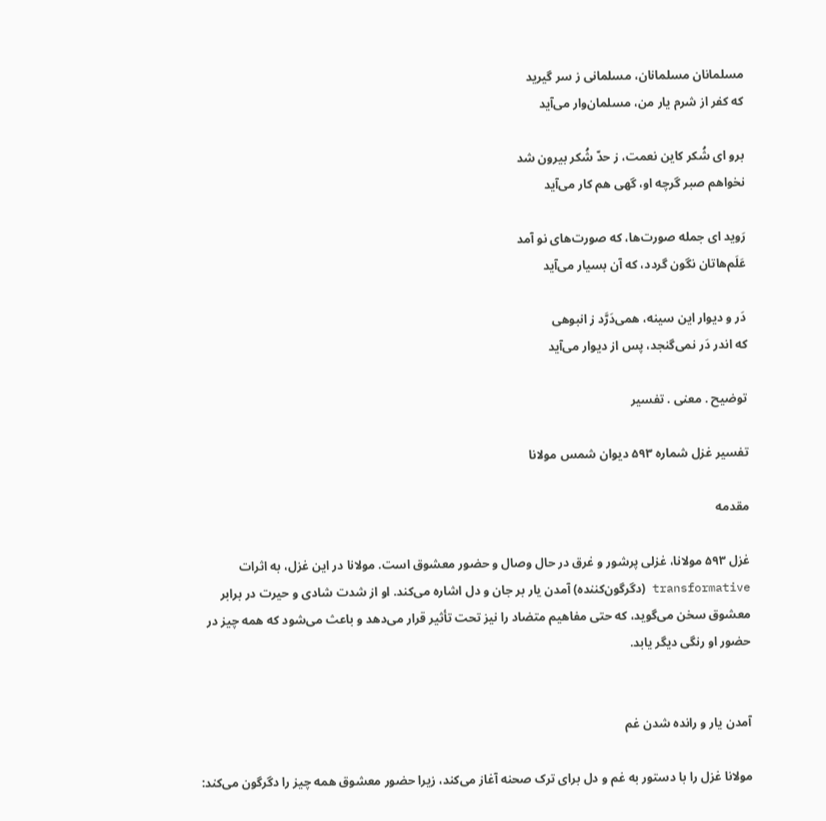مسلمانان مسلمانان، مسلمانی ز سر گیرید
که کفر از شرم یار من، مسلمان‌وار می‌آید

برو ای شُکر کاین نعمت، ز حدّ شُکر بیرون شد
نخواهم صبر گرچه او، گهی هم کار می‌آید

رَوید ای جمله صورت‌ها، که صورت‌های نو آمد
عَلَم‌هاتان نگون گردد، که آن بسیار می‌آید

دَر و دیوار این سینه، همی‌دَرَّد ز انبوهی
که اندر دَر نمی‌گنجد، پس از دیوار می‌آید

توضیح . معنی . تفسیر

تفسیر غزل شماره ۵۹۳ دیوان شمس مولانا

مقدمه

غزل ۵۹۳ مولانا، غزلی پرشور و غرق در حال وصال و حضور معشوق است. مولانا در این غزل، به اثرات transformative (دگرگون‌کننده) آمدن یار بر جان و دل اشاره می‌کند. او از شدت شادی و حیرت در برابر معشوق سخن می‌گوید، که حتی مفاهیم متضاد را نیز تحت تأثیر قرار می‌دهد و باعث می‌شود که همه چیز در حضور او رنگی دیگر یابد.


آمدن یار و رانده شدن غم

مولانا غزل را با دستور به غم و دل برای ترک صحنه آغاز می‌کند، زیرا حضور معشوق همه چیز را دگرگون می‌کند: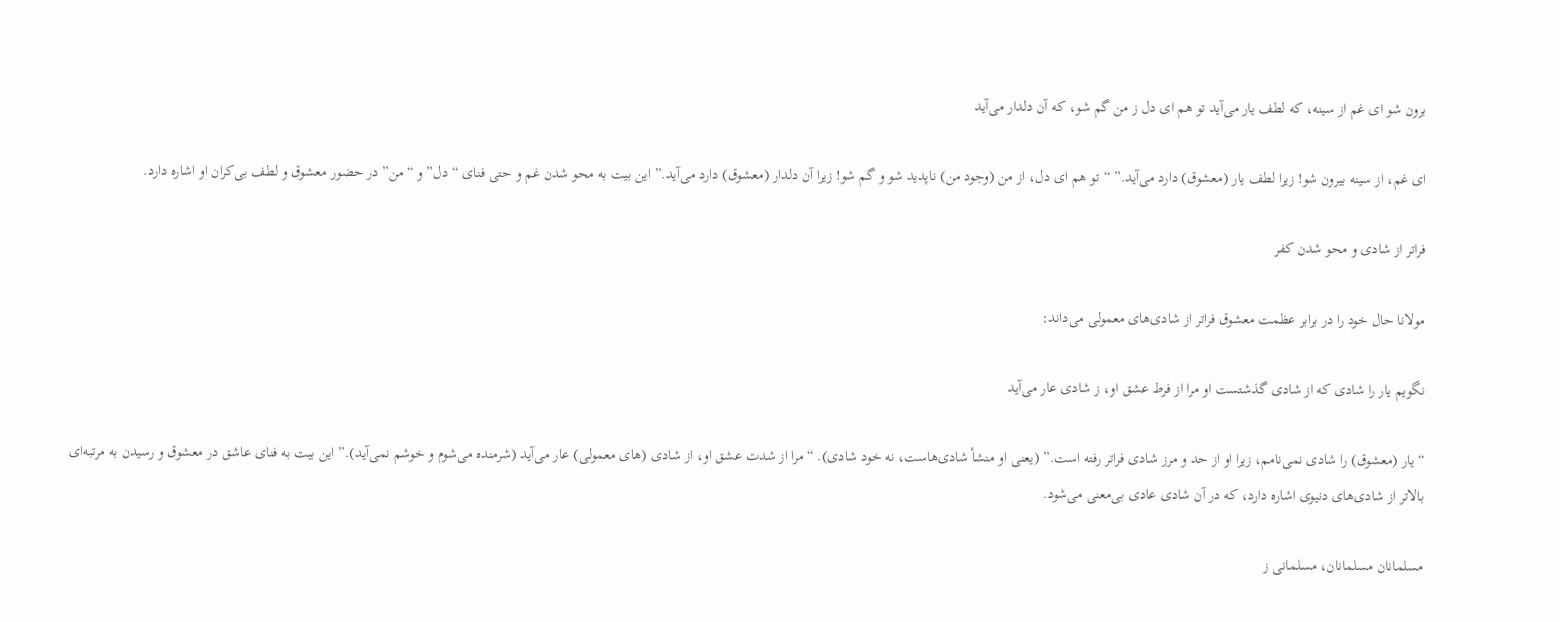برون شو ای غم از سینه، که لطف یار می‌آید تو هم ای دل ز من گم شو، که آن دلدار می‌آید

ای غم، از سینه بیرون شو! زیرا لطف یار (معشوق) دارد می‌آید.” “تو هم ای دل، از من (وجود من) ناپدید شو و گم شو! زیرا آن دلدار (معشوق) دارد می‌آید.” این بیت به محو شدن غم و حتی فنای “دل” و “من” در حضور معشوق و لطف بی‌کران او اشاره دارد.

فراتر از شادی و محو شدن کفر

مولانا حال خود را در برابر عظمت معشوق فراتر از شادی‌های معمولی می‌داند:

نگویم یار را شادی که از شادی گذشتست او مرا از فرط عشق او، ز شادی عار می‌آید

“یار (معشوق) را شادی نمی‌نامم، زیرا او از حد و مرز شادی فراتر رفته است.” (یعنی او منشأ شادی‌هاست، نه خود شادی). “مرا از شدت عشق او، از شادی (های معمولی) عار می‌آید (شرمنده می‌شوم و خوشم نمی‌آید).” این بیت به فنای عاشق در معشوق و رسیدن به مرتبه‌ای بالاتر از شادی‌های دنیوی اشاره دارد، که در آن شادی عادی بی‌معنی می‌شود.

مسلمانان مسلمانان، مسلمانی ز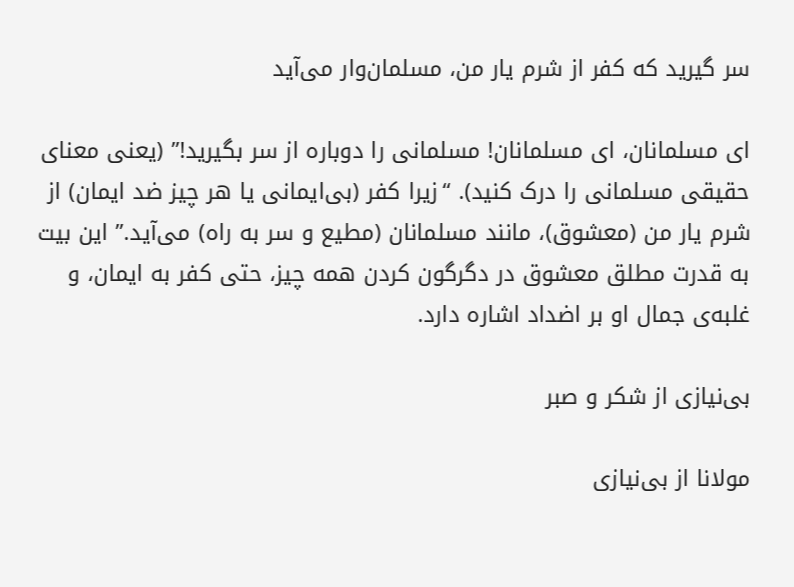سر گیرید که کفر از شرم یار من، مسلمان‌وار می‌آید

ای مسلمانان، ای مسلمانان! مسلمانی را دوباره از سر بگیرید!” (یعنی معنای حقیقی مسلمانی را درک کنید). “زیرا کفر (بی‌ایمانی یا هر چیز ضد ایمان) از شرم یار من (معشوق)، مانند مسلمانان (مطیع و سر به راه) می‌آید.” این بیت به قدرت مطلق معشوق در دگرگون کردن همه چیز، حتی کفر به ایمان، و غلبه‌ی جمال او بر اضداد اشاره دارد.

بی‌نیازی از شکر و صبر

مولانا از بی‌نیازی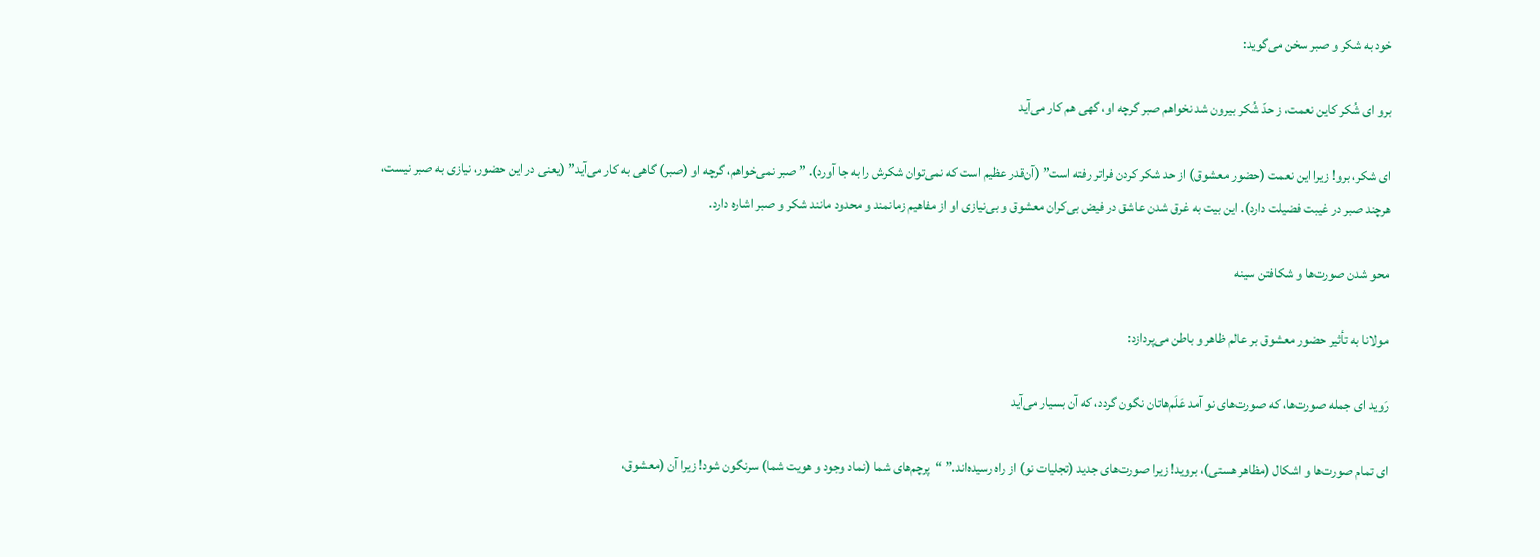خود به شکر و صبر سخن می‌گوید:

برو ای شُکر کاین نعمت، ز حدّ شُکر بیرون شد نخواهم صبر گرچه او، گهی هم کار می‌آید

ای شکر، برو! زیرا این نعمت (حضور معشوق) از حد شکر کردن فراتر رفته است” (آن‌قدر عظیم است که نمی‌توان شکرش را به جا آورد). ” صبر نمی‌خواهم، گرچه او (صبر) گاهی به کار می‌آید” (یعنی در این حضور، نیازی به صبر نیست، هرچند صبر در غیبت فضیلت دارد). این بیت به غرق شدن عاشق در فیض بی‌کران معشوق و بی‌نیازی او از مفاهیم زمانمند و محدود مانند شکر و صبر اشاره دارد.

محو شدن صورت‌ها و شکافتن سینه

مولانا به تأثیر حضور معشوق بر عالم ظاهر و باطن می‌پردازد:

رَوید ای جمله صورت‌ها، که صورت‌های نو آمد عَلَم‌هاتان نگون گردد، که آن بسیار می‌آید

ای تمام صورت‌ها و اشکال (مظاهر هستی)، بروید! زیرا صورت‌های جدید (تجلیات نو) از راه رسیده‌اند.” “پرچم‌های شما (نماد وجود و هویت شما) سرنگون شود! زیرا آن (معشوق،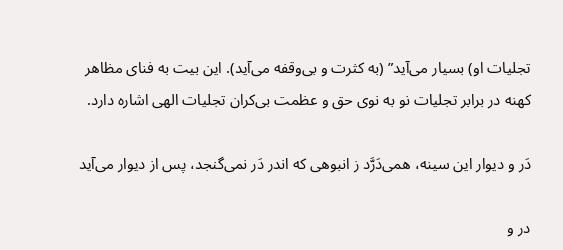تجلیات او) بسیار می‌آید” (به کثرت و بی‌وقفه می‌آید). این بیت به فنای مظاهر کهنه در برابر تجلیات نو به نوی حق و عظمت بی‌کران تجلیات الهی اشاره دارد.

دَر و دیوار این سینه، همی‌دَرَّد ز انبوهی که اندر دَر نمی‌گنجد، پس از دیوار می‌آید

در و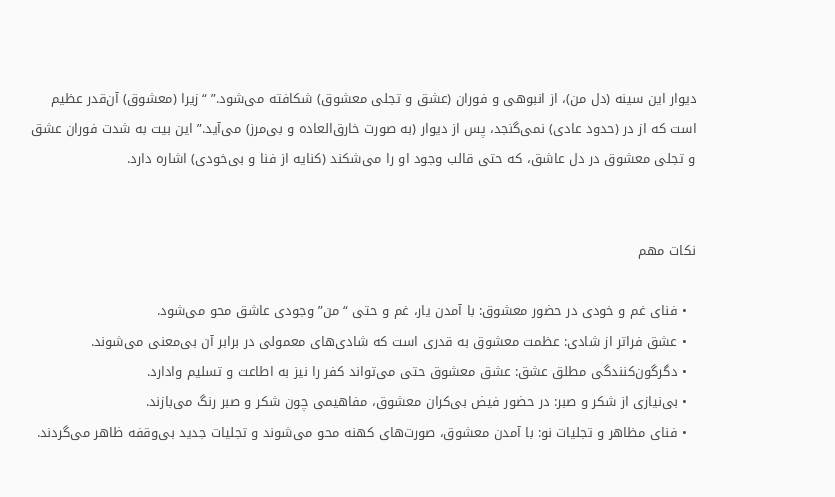دیوار این سینه (دل من)، از انبوهی و فوران (عشق و تجلی معشوق) شکافته می‌شود.” “زیرا (معشوق) آن‌قدر عظیم است که از در (حدود عادی) نمی‌گنجد، پس از دیوار (به صورت خارق‌العاده و بی‌مرز) می‌آید.” این بیت به شدت فوران عشق و تجلی معشوق در دل عاشق، که حتی قالب وجود او را می‌شکند (کنایه از فنا و بی‌خودی) اشاره دارد.


نکات مهم

  • فنای غم و خودی در حضور معشوق: با آمدن یار، غم و حتی “من” وجودی عاشق محو می‌شود.
  • عشق فراتر از شادی: عظمت معشوق به قدری است که شادی‌های معمولی در برابر آن بی‌معنی می‌شوند.
  • دگرگون‌کنندگی مطلق عشق: عشق معشوق حتی می‌تواند کفر را نیز به اطاعت و تسلیم وادارد.
  • بی‌نیازی از شکر و صبر: در حضور فیض بی‌کران معشوق، مفاهیمی چون شکر و صبر رنگ می‌بازند.
  • فنای مظاهر و تجلیات نو: با آمدن معشوق، صورت‌های کهنه محو می‌شوند و تجلیات جدید بی‌وقفه ظاهر می‌گردند.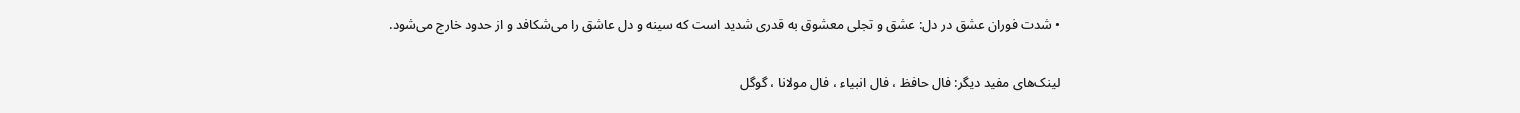• شدت فوران عشق در دل: عشق و تجلی معشوق به قدری شدید است که سینه و دل عاشق را می‌شکافد و از حدود خارج می‌شود.

لینک‌های مفید دیگر: فال حافظ ، فال انبیاء ، فال مولانا ، گوگل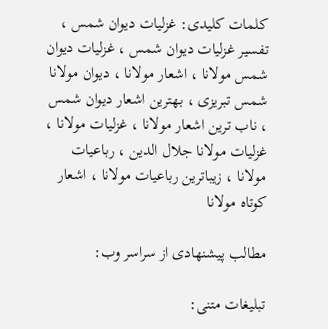کلمات کلیدی: غزلیات دیوان شمس ، تفسیر غزلیات دیوان شمس ، غزلیات دیوان شمس مولانا ، اشعار مولانا ، دیوان مولانا شمس تبریزی ، بهترین اشعار دیوان شمس ، ناب ترین اشعار مولانا ، غزلیات مولانا ، غزلیات مولانا جلال الدین ، رباعیات مولانا ، زیباترین رباعیات مولانا ، اشعار کوتاه مولانا

مطالب پیشنهادی از سراسر وب:

تبلیغات متنی: